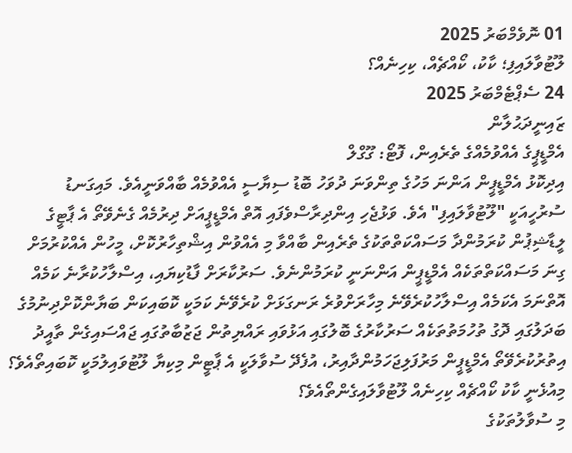01 ނޮވެމްބަރު 2025
ލޫޓުވާލައިފި؛ ކާކު، ކޯއްޗެއް، ކިހިނެއް؟
24 ސެޕްޓެމްބަރު 2025
ޒައިނީދަޙުލާން
އެމްޑީޕީގެ އެއްވުމެއްގެ ތެރެއިން، ފޮޓޯ: ގޫގްލް
އިދިކޮޅު އެމްޑީޕީން އަންނަ މަހުގެ ތިންވަނަ ދުވަހު ބޮޑު ސިޔާސީ އެއްވުމެއް ބާއްވަނީއެވެ. މައިގަނޑު ސުރުހީއަކީ "ލޫޓުވާލައިފި" އެވެ. ވަޅުޖެހި އިންދިރާސްވެފައި އޮތް އެމްޑީޕީއަށް ދިރުމެއް ގެނެވޭތޯ އެ ޕާޓީގެ ލީޑާޝިޕުން ކުރަމުންދާ މަސައްކަތްތަކުގެ ތެރެއިން ބާއްވާ މި އެއްވުން އިޝްތިހާރުކޮށް، މީހުން އެއްކުރުމަށް ގިނަ މަސައްކަތްތަކެއް އެމްޑީޕީން އަންނަނީ ކުރަމުންނެވެ. ސަރުކާރަށް ފާޑުކިޔައި، އިސްލާހުކުރާނެ ކަމެއް އޮތްނަމަ އެކަމެއް އިސްލާހުކުރެވޭނެ މިހާރަށްވުރެ ރަނގަޅަށް ކުރެވޭނެ ކަމަކީ ކޮބައިކަން ބަޔާންކޮށްދިނުމުގެ ބަދަލުގައި ދޮގު ތުހުމަތުތަކެއް ސަރުކާރުގެ ބޮލުގައި އަޅުވައި ރައްޔިތުން ޖަޒުބާތުގައި ޖައްސައިގެން ތާއީދު އިތުރުކުރެވޭތޯ އެމްޑީޕީން މަރުފަލިޖަހަމުންދާއިރު، އުފެދޭ ސުވާލަކީ އެ ޕާޓީން މިކިޔާ ލޫޓުވައިލުމަކީ ކޮބައިތޯއެވެ؟ މިއުޅެނީ ކާކު ކޯއްޗެއް ކިހިނެއް ލޫޓުވާލައިގެންތޯއެވެ؟
މި ސުވާލުތަކުގެ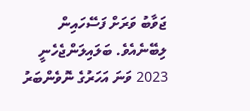ޖަވާބު ވަރަށް ފަސޭހައިން ލިބޭނެއެވެ. ބަލައިލަންޖެހެނީ 2023 ވަނަ އަހަރުގެ ނޮވެންބަރު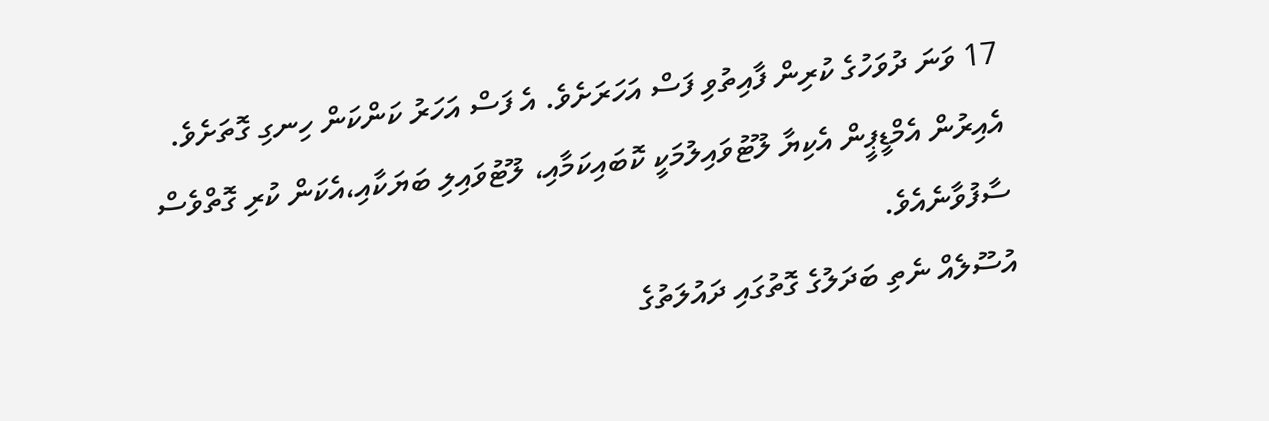17 ވަނަ ދުވަހުގެ ކުރިން ފާއިތުވި ފަސް އަހަރަށެވެ. އެ ފަސް އަހަރު ކަންކަން ހިނގި ގޮތަށެވެ. އެއިރުން އެމްޑީޕީން އެކިޔާ ލޫޓުވައިލުމަކީ ކޮބައިކަމާއި، ލޫޓުވައިލި ބަޔަކާއި،އެކަން ކުރި ގޮތްވެސް ސާފުވާނެއެވެ.
އުސޫލެއް ނެތި ބަދަލުގެ ގޮތުގައި ދައުލަތުގެ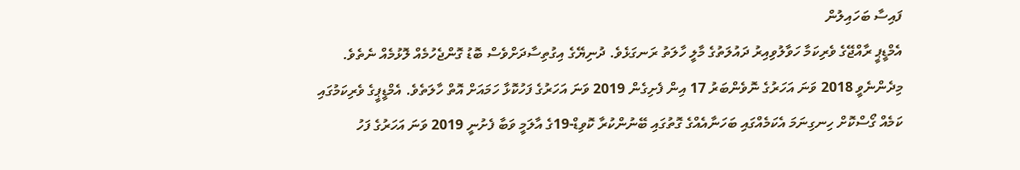ފައިސާ ބަހައިލުން
އެމްޑީޕީ ރާއްޖޭގެ ވެރިކަމާ ހަވާލުވިއިރު ދައުލަތުގެ މާލީ ހާލަތު ރަނގަޅެވެ. ދުނިޔޭގެ އިގުތިސާދަށްވެސް ބޮޑު ގޮންޖެހުމެއް ލޮޅުމެއް ނެތެވެ. މިދެންނެވީ 2018 ވަނަ އަހަރުގެ ނޮވެންބަރު 17 އިން ފެށިގެން 2019 ވަނަ އަހަރުގެ ފަހުކޮޅާ ހަމައަށް އޮތް ހާލަތެވެ. އެމްޑީޕީގެ ވެރިކަމުގައި ކަމެއް ގޯސްކޮށް ހިނގިނަމަ އެކަމެއްގައި ބަހަނާއެއްގެ ގޮތުގައި ބޭނުންކުރާ ކޮވިޑް-19ގެ އާލަމީ ވަބާ ފެށުނީ 2019 ވަނަ އަހަރުގެ ފަހު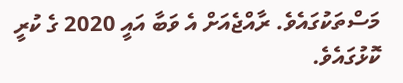މަސްތަކުގައެވެ. ރާއްޖެއަށް އެ ވަބާ އައީ 2020 ގެ ކުރީ ކޮޅުގައެވެ.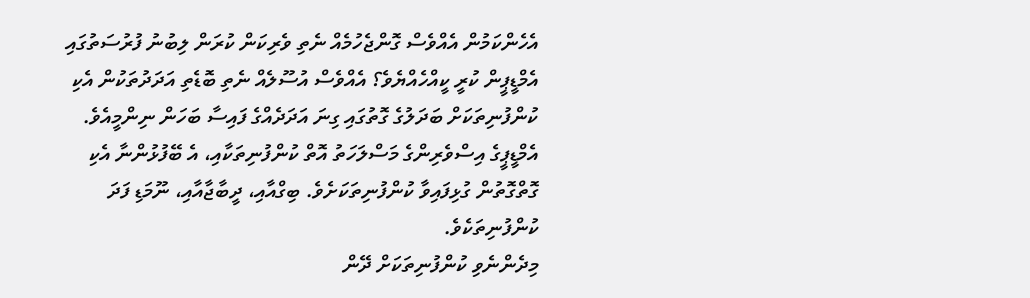އެހެންކަމުން އެއްވެސް ގޮންޖެހުމެއް ނެތި ވެރިކަން ކުރަން ލިބުނު ފުރުސަތުގައި އެމްޑީޕީން ކުރީ ކީއްހެއްޔެވެ؟ އެއްވެސް އުސޫލެއް ނެތި ބޮޑެތި އަދަދުތަކުން އެކި ކުންފުނިތަކަށް ބަދަލުގެ ގޮތުގައި ގިނަ އަދަދެއްގެ ފައިސާ ބަހަން ނިންމީއެވެ. އެމްޑީޕީގެ އިސްވެރިންގެ މަސްލަހަތު އޮތް ކުންފުނިތަކާއި، އެ ބޭފުޅުންނާ އެކި ގޮތްގޮތުން ގުޅިފައިވާ ކުންފުނިތަކަށެވެ. ބިގްއާއި، ދީބާޖާއާއި، ނޫމަޑި ފަދަ ކުންފުނިތަކެވެ.
މިދެންނެވި ކުންފުނިތަކަށް ދޭން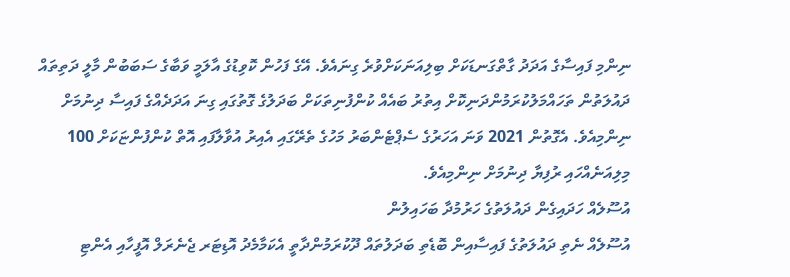ނިންމި ފައިސާގެ އަދަދު ގާތްގަނޑަކަށް ބިލިއަނަކަށްވުރެ ގިނައެވެ. އޭގެ ފަހުން ކޮވިޑުގެ އާލަމީ ވަބާގެ ސަބަބުން މާލީ ދަތިތައް ދައުލަތުން ތަހައްމަލުކުރަމުންދަނިކޮށް އިތުރު ބައެއް ކުންފުނިތަކަށް ބަދަލުގެ ގޮތުގައި ގިނަ އަދަދެއްގެ ފައިސާ ދިނުމަށް ނިންމިއެވެ. އެގޮތުން 2021 ވަނަ އަހަރުގެ ސެޕްޓެންބަރު މަހުގެ ތެރޭގައި އެއިރު އުވާލާފައި އޮތް ކުންފުންޏަކަށް 100 މިލިއަނެއްހައި ރުފިޔާ ދިނުމަށް ނިންމިއެވެ.
އުސޫލެއް ހަދައިގެން ދައުލަތުގެ ހަރުމުދާ ބަހައިލުން
އުސޫލެއް ނެތި ދައުލަތުގެ ފައިސާއިން ބޮޑެތި ބަދަލުތައް ދޫކުރަމުންދާތީ އެކަމާމެދު އޮޑިޓަރ ޖެނެރަލް އޮފީހާއި އެންޓި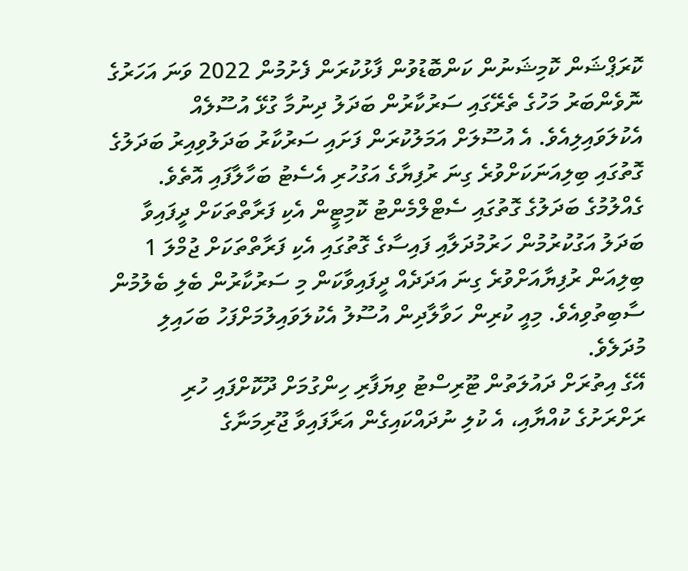ކޮރަޕްޝަން ކޮމިޝަނުން ކަންބޮޑުވުން ފާޅުކުރަން ފެށުމުން 2022 ވަނަ އަހަރުގެ ނޮވެންބަރު މަހުގެ ތެރޭގައި ސަރުކާރުން ބަދަލު ދިނުމާ ގުޅޭ އުސޫލެއް އެކުލަވައިލިއެވެ. އެ އުސޫލަށް އަމަލުކުރަން ފަށައި ސަރުކާރު ބަދަލުވިއިރު ބަދަލުގެ ގޮތުގައި ބިލިއަނަކަށްވުރެ ގިނަ ރުފިޔާގެ އަގުހުރި އެސެޓު ބަހާލާފައި އޮތެވެ.
ގެއްލުމުގެ ބަދަލުގެ ގޮތުގައި ސެޓްލްމެންޓު ކޮމިޓީން އެކި ފަރާތްތަކަށް ދީފައިވާ ބަދަލު އަގުކުރުމުން ހަރުމުދަލާއި ފައިސާގެ ގޮތުގައި އެކި ފަރާތްތަކަށް ޖުމްލަ 1 ބިލިއަން ރުފިޔާއަށްވުރެ ގިނަ އަދަދެއް ދީފައިވާކަން މި ސަރުކާރުން ބެލި ބެލުމުން ސާބިތުވިއެވެ. މިއީ ކުރިން ހަވާލާދިން އުސޫލު އެކުލަވައިލުމަށްފަހު ބަހައިލި މުދަލެވެ.
އޭގެ އިތުރަށް ދައުލަތުން ޓޫރިސްޓު ވިޔަފާރި ހިންގުމަށް ދޫކޮށްފައި ހުރި ރަށްރަށުގެ ކުއްޔާއި، އެ ކުލި ނުދައްކައިގެން އަރާފައިވާ ޖޫރިމަނާގެ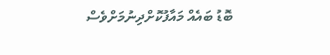ބޮޑު ބައެއް މައާފުކޮށްދިނުމަށްވެސް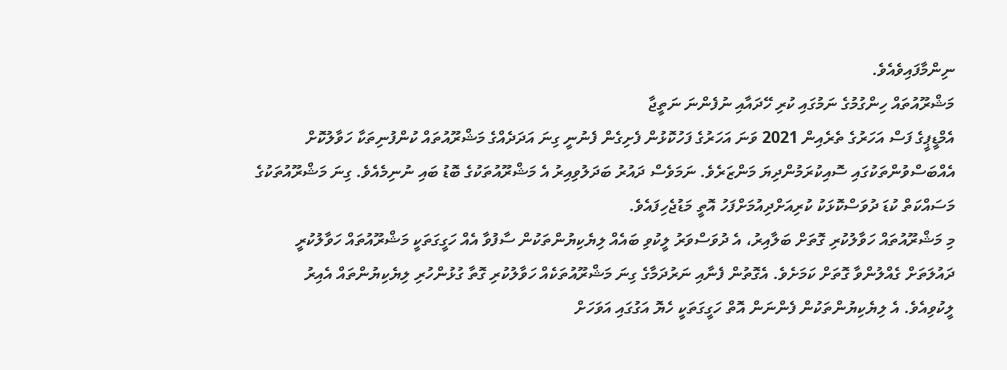ނިންމާފައިވެއެވެ.
މަޝްރޫއުތައް ހިންގުމުގެ ނަމުގައި ކުރި ހޭދައާއި ނުފެންނަ ނަތީޖާ
އެމްޑީޕީގެ ފަސް އަހަރުގެ ތެރެއިން 2021 ވަނަ އަހަރުގެ ފަހުކޮޅުން ފެށިގެން ފެނުނީ ގިނަ އަދަދެއްގެ މަޝްރޫއުތައް ކުންފުނިތަކާ ހަވާލުކޮށް އެއްބަސްވުންތަކުގައި ސޮއިކުރަމުންދިޔަ މަންޒަރެވެ. ނަމަވެސް ދައުރު ބަދަލުވިއިރު އެ މަޝްރޫއުތަކުގެ ބޮޑު ބައި ނުނިމެއެވެ. ގިނަ މަޝްރޫއުތަކުގެ މަސައްކަތް ކުޑަ ދުވަސްކޮޅަކު ކުރިއަށްދިއުމަށްފަހު އޮތީ މަޑުޖެހިފައެވެ.
މި މަޝްރޫއުތައް ހަވާލުކުރި ގޮތަށް ބަލާއިރު، އެ ދުވަސްވަރު ލީކުވި ބައެއް ލިޔެކިޔުންތަކުން ސާފުވާ އެއް ހަގީގަތަކީ މަޝްރޫއުތައް ހަވާލުކުރީ ދައުލަތަށް ގެއްލުންވާ ގޮތަށް ކަމަށެވެ. އެގޮތުން ފެނާއި ނަރުދަމާގެ ގިނަ މަޝްރޫއުތަކެއް ހަވާލުކުރި ގޮތާ ގުޅުންހުރި ލިޔެކިޔުންތައް އެއިރު ލީކުވިއެވެ. އެ ލިޔެކިޔުންތަކުން ފެންނަން އޮތް ހަގީގަތަކީ ހެޔޮ އަގުގައި އަވަހަށް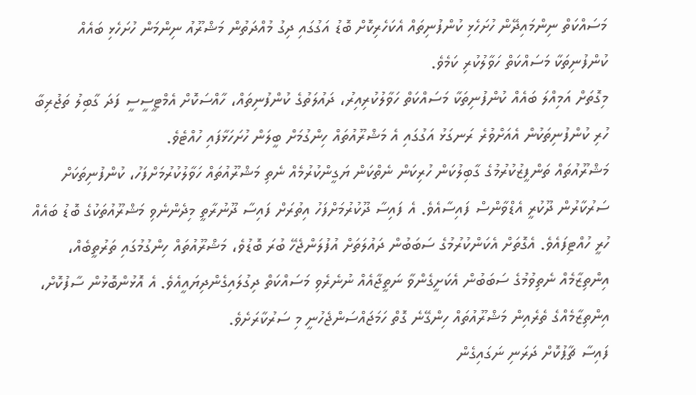މަސައްކަތް ނިންމައިދޭން ހުށަހެޅި ކުންފުނިތައް އެކަހެރިކޮށް ބޮޑު އަގުގައި ދިގު މުއްދަތުން މަޝްރޫއު ނިންމަން ހުށަހެޅި ބައެއް ކުންފުނިތަކާ މަސައްކަތް ހަވާލުކުރި ކަމެވެ.
މިގޮތަށް އަމިއްލަ ބައެއް ކުންފުނިތަކާ މަސައްކަތް ހަވާލުކުރިއިރު، ދައުލަތުގެ ކުންފުނިތައް، ހާއްސަކޮށް އެމްޓީސީސީ ފަދަ ގާބިލު ތަޖުރިބާ ހުރި ކުންފުނިތަކުން އެއަށްވުރެ ރަނގަޅު އަގުގައި އެ މަޝްރޫއުތައް ހިންގުމަށް ބީލަން ހުށަހަޅާފައި ހުއްޓެވެ.
މަޝްރޫއުތައް ތަންފީޒުކުރުމުގެ ގާބިލުކަން ހުރިކަން ނެތްކަން ޔަގީންކުރުމެއް ނެތި މަޝްރޫއުތައް ހަވާލުކުރުމަށްފަހު، ކުންފުނިތަކަށް ސަރުކާރުން ދޫކުރީ އެޑްވާންސް ފައިސާއެވެ. އެ ފައިސާ ދޫކުރުމަށްފަހު އިތުރަށް ފައިސާ ދޫނުރާތީ މިދެންނެވި މަޝްރޫއުތަކުގެ ބޮޑު ބައެއް ހުރީ ހުއްޓިފައެވެ. އެގޮތަށް އެކަންކުރުމުގެ ސަބަބުން ދައުލަތަށް އުފުލަންޖެހޭ ބުރަ ބޮޑުވެ، މަޝްރޫއުތައް ހިންގުމުގައި ތަރުތީބެއް، އިންތިޒާމެއް ނެތިވުމުގެ ސަބަބުން އެކަށީގެންވާ ނަތީޖާއެއް ނުނެރެވި މަސައްކަތް ދިގުލައިގެންދިޔައީއެވެ. އެ އޮޅުންބޮޅުން ސާފުކޮށް، އިންތިޒާމެއްގެ ތެރެއިން މަޝްރޫއުތައް ހިންގޭނެ ގޮތް ހަމަޖައްސަންޖެހުނީ މި ސަރުކާރަށެވެ.
ފައިސާ ޗާޕުކޮށް ދަރަނި ނަގައިގެން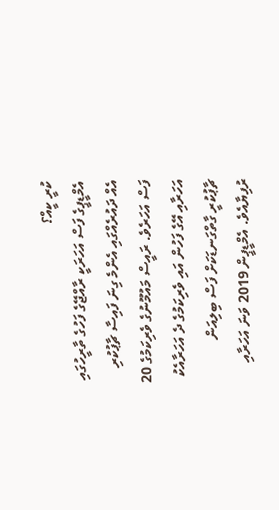ކުރީ ކީއް؟
އެމްޑީޕީގެ ފަސް އަހަރަކީ ރާއްޖޭގެ ފަހުގެ ތާރީހުގައި އެއް ދައުރެއްގައި އެންމެ ގިނަ ފައިސާ ޗާޕުކުރި ފަސް އަހަރެވެ. ރައީސް މައުމޫނުގެ ވެރިކަމުގެ 20 އަހަރާއި އޭގެ ފަހުން އައި ވެރިކަމުގެ ދެ އަހަރާއެކު ޗާޕުކުރީ ގާތްގަނޑަކަށް ފަސް ބިލިއަން ރުފިޔާއެވެ. އެމްޑީޕީން 2019 ވަނަ އަހަރާއި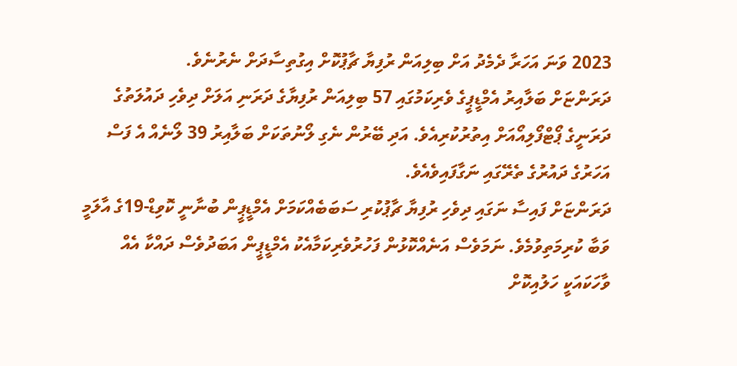2023 ވަނަ އަހަރާ ދެމެދު އަށް ބިލިއަން ރުފިޔާ ޗާޕުކޮށް އިގުތިސާދަށް ނެރުނެވެ.
ދަރަންޏަށް ބަލާއިރު އެމްޑީޕީގެ ވެރިކަމުގައި 57 ބިލިއަން ރުފިޔާގެ ދަރަނި އަލަށް ދިވެހި ދައުލަތުގެ ދަރަނީގެ ޕޯޓްފޯލިއޯއަށް އިތުރުކުރިއެވެ. އަދި ބޭރުން ނެގި ލޯނުތަކަށް ބަލާއިރު 39 ލޯނެއް އެ ފަސް އަހަރުގެ ދައުރުގެ ތެރޭގައި ނަގާފައިވެއެވެ.
ދަރަންޏަށް ފައިސާ ނަގައި ދިވެހި ރުފިޔާ ޗާޕުކުރި ސަބަބެއްކަމަށް އެމްޑީޕީން ބުނާނީ ކޮވިޑް-19ގެ އާލަމީ ވަބާ ކުރިމަތިވުމެވެ. ނަމަވެސް އަނެއްކޮޅުން ފަހުރުވެރިކަމާއެކު އެމްޑީޕީން އަބަދުވެސް ދައްކާ އެއް ވާހަކައަކީ ހަލުއިކޮށް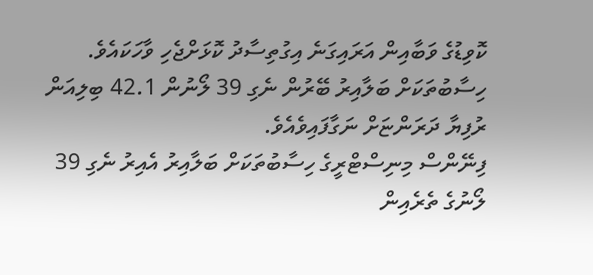ކޮވިޑުގެ ވަބާއިން އަރައިގަނެ އިގުތިސާދު ކޮޅަށްޖެހި ވާހަކައެވެ. ހިސާބުތަކަށް ބަލާއިރު ބޭރުން ނެގި 39 ލޯނުން 42.1 ބިލިއަން ރުފިޔާ ދަރަންޏަށް ނަގާފައިވެއެވެ.
ފިނޭންސް މިނިސްޓްރީގެ ހިސާބުތަކަށް ބަލާއިރު އެއިރު ނެގި 39 ލޯނުގެ ތެރެއިން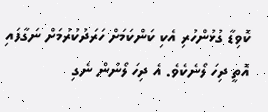ކޮވިޑާ ގުޅުންހުރި އެކި ކަންކަމަށް ހަރަދުކުރުމަށް ނަގާފައި އޮތީ ދިހަ ލޯނެކެވެ. އެ ދިހަ ލޯނުން ނެގި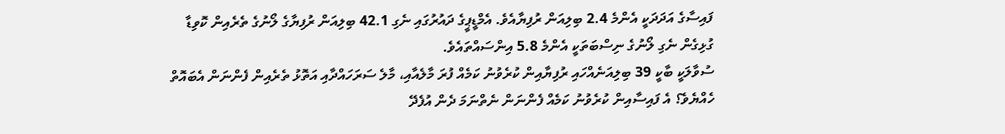ފައިސާގެ އަދަދަކީ އެންމެ 2.4 ބިލިއަން ރުފިޔާއެވެ. އެމްޑީޕީގެ ދައުރުގައި ނެގި 42.1 ބިލިއަން ރުފިޔާގެ ލޯނުގެ ތެރެއިން ކޮވިޑާ ގުޅިގެން ނެގި ލޯނުގެ ނިސްބަތަކީ އެންމެ 5.8 އިންސައްތައެވެ.
ސުވާލަކީ ބާކީ 39 ބިލިއަނެއްހައި ރުފިޔާއިން ކުރެވުނު ކަމެއް ފުރަ މާލެއާއި، މާލެ ސަރަހައްދާއި އަތޮޅު ތެރެއިން ފެންނަން އެބައޮތް ހެއްޔެވެ؟ އެ ފައިސާއިން ކުރެވުނު ކަމެއް ފެންނަން ނެތްނަމަ ދެން އުފެދޭ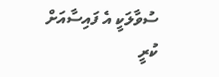ސުވާލަކީ އެ ފައިސާއަށް ކުރީ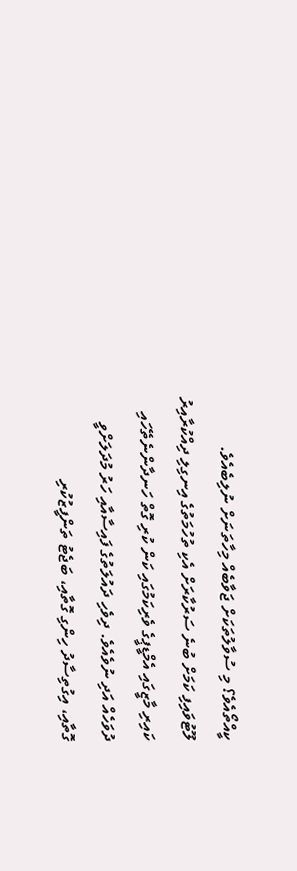ކީއްތޯއެވެ؟ މި ސުވާލުތަކަށް ޖަވާބެއް މިހާތަނަށް ނުލިބެއެވެ.
ލޫޓުވައިފި ކަމަށް ބުނެ ސަރުކާރަށް އެކި ތުހުމަތުގެ އިނގިލި ދިއްކުރާއިރު ކައިރި މާޒީގައި އެމްޑީޕީގެ ވެރިކަމުގައި ކަން ކުރި ގޮތް ހަނދާންނެތޭހައި ދުވަހެއް އަދި ނުވެއެވެ. ދިވެހި ދައުލަތުގެ ފައިސާއާއި ހަރު މުދަލަށްވީ ގޮތާއި، އިގުތިސާދު ހިންގި ގޮތާއި، ބަޖެޓު ތަންފީޒުކުރި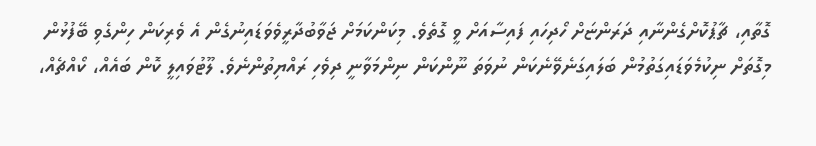ގޮތާއި، ޗާޕުކޮށްގެންނާއި ދަރަންޏަށް ހޯދިހައި ފައިސާއަށް ވީ ގޮތެވެ. މިކަންކަމަށް ޖަވާބުދާރީވެވަޑައިނުގެން އެ ވެރިކަން ހިންގެވި ބޭފުޅުން މިގޮތަށް ނިކުމެވަޑައިގަތުމުން ބަލައިގަނެވޭނެކަން ނުވަތަ ނޫންކަން ނިންމަވާނީ ދިވެހި ރައްޔިތުންނެވެ. ލޫޓުވައިލީ ކޮން ބައެއް، ކޯއްޗެއް،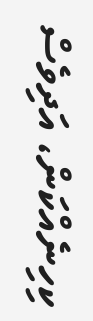ކިހިނެއްކަން، އަދިވެސް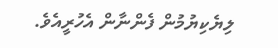ލިޔެކިޔުމުން ފެންނާން އެހުރީއެވެ.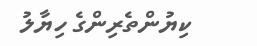ކިޔުންތެރިންގެ ހިޔާލު